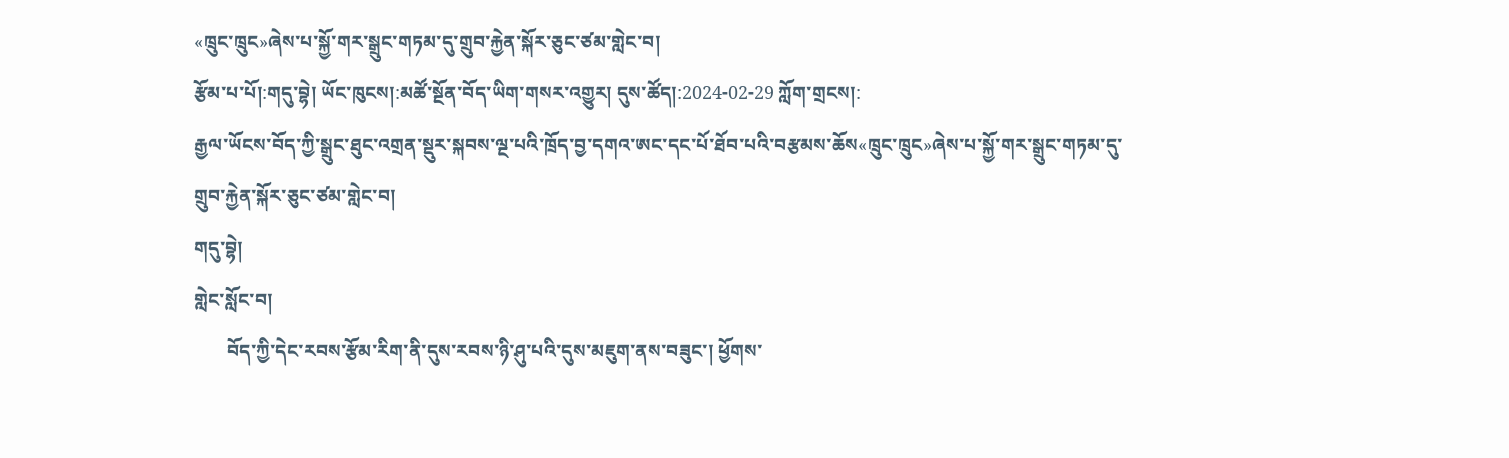«ཁྲུང་ཁྲུང»ཞེས་པ་སྐྱོ་གར་སྒྲུང་གཏམ་དུ་གྲུབ་རྐྱེན་སྐོར་ཅུང་ཙམ་གླེང་བ།
རྩོམ་པ་པོ།:གདུ་བྷེ། ཡོང་ཁུངས།:མཚོ་སྔོན་བོད་ཡིག་གསར་འགྱུར། དུས་ཚོད།:2024-02-29 ཀློག་གྲངས།:
རྒྱལ་ཡོངས་བོད་ཀྱི་སྒྲུང་ཐུང་འགྲན་སྡུར་སྐབས་ལྔ་པའི་ཁྲོད་བྱ་དགའ་ཨང་དང་པོ་ཐོབ་པའི་བརྩམས་ཆོས«ཁྲུང་ཁྲུང»ཞེས་པ་སྐྱོ་གར་སྒྲུང་གཏམ་དུ་གྲུབ་རྐྱེན་སྐོར་ཅུང་ཙམ་གླེང་བ།
གདུ་བྷེ།
གླེང་སློང་བ།
       བོད་ཀྱི་དེང་རབས་རྩོམ་རིག་ནི་དུས་རབས་ཉི་ཤུ་པའི་དུས་མཇུག་ནས་བཟུང་། ཕྱོགས་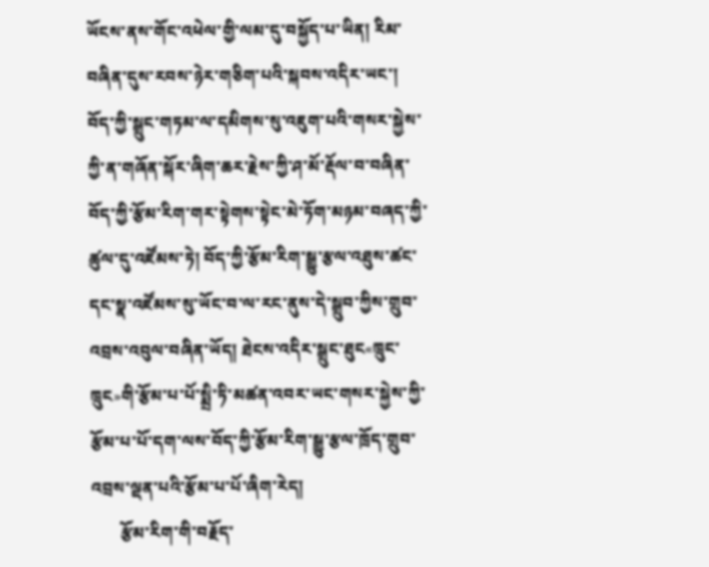ཡོངས་ནས་གོང་འཕེལ་གྱི་ལམ་དུ་བསྐྱོད་པ་ཡིན། རིམ་བཞིན་དུས་རབས་ཉེར་གཅིག་པའི་སྐབས་འདིར་ཡང་། བོད་ཀྱི་སྒྲུང་གཏམ་ལ་དམིགས་སུ་འཇུག་པའི་གསར་སྐྱེས་ཀྱི་ན་གཞོན་སྐོར་ཞིག་ཆར་རྗེས་ཀྱི་ཤ་མོ་རྡོལ་བ་བཞིན་བོད་ཀྱི་རྩོམ་རིག་གར་སྟེགས་སྟེང་མེ་ཏོག་མཉམ་བཞད་ཀྱི་ཚུལ་དུ་འཛོམས་ཏེ། བོད་ཀྱི་རྩོམ་རིག་སྒྱུ་རྩལ་འཐུས་ཚང་དང་སྣ་འཛོམས་སུ་ཡོང་བ་ལ་རང་ནུས་དེ་སྒྲུབ་ཀྱིས་གྲུབ་འབྲས་འབུལ་བཞིན་ཡོད། ཐེངས་འདིར་སྒྲུང་ཐུང«ཁྲུང་ཁྲུང»གི་རྩོམ་པ་པོ་སྨྲི་ཏི་མཚན་འབར་ཡང་གསར་སྐྱེས་ཀྱི་རྩོམ་པ་པོ་དག་ལས་བོད་ཀྱི་རྩོམ་རིག་སྒྱུ་རྩལ་ཁྲོད་གྲུབ་འབྲས་ལྡན་པའི་རྩོམ་པ་པོ་ཞིག་རེད།
       རྩོམ་རིག་གི་བརྗོད་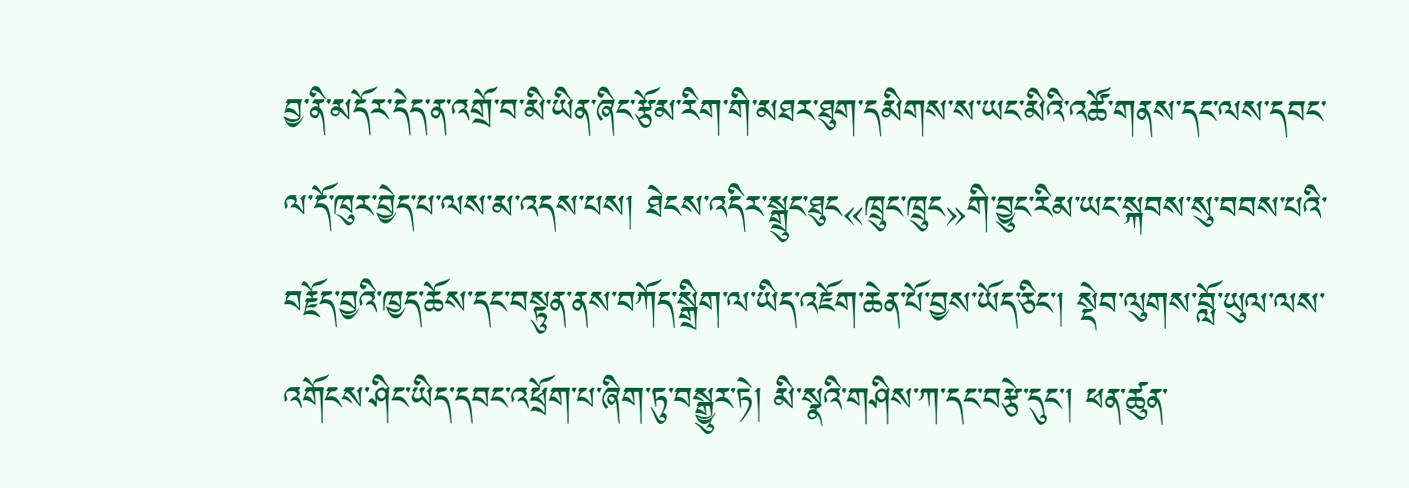བྱ་ནི་མདོར་དེད་ན་འགྲོ་བ་མི་ཡིན་ཞིང་རྩོམ་རིག་གི་མཐར་ཐུག་དམིགས་ས་ཡང་མིའི་འཚོ་གནས་དང་ལས་དབང་ལ་དོ་ཁུར་བྱེད་པ་ལས་མ་འདས་པས། ཐེངས་འདིར་སྒྲུང་ཐུང«ཁྲུང་ཁྲུང»གི་བྱུང་རིམ་ཡང་སྐབས་སུ་བབས་པའི་བརྗོད་བྱའི་ཁྱད་ཆོས་དང་བསྟུན་ནས་བཀོད་སྒྲིག་ལ་ཡིད་འཇོག་ཆེན་པོ་བྱས་ཡོད་ཅིང་། སྡེབ་ལུགས་བློ་ཡུལ་ལས་འགོངས་ཤིང་ཡིད་དབང་འཕྲོག་པ་ཞིག་ཏུ་བསྒྱུར་ཏེ། མི་སྣའི་གཤིས་ཀ་དང་བརྩེ་དུང་། ཕན་ཚུན་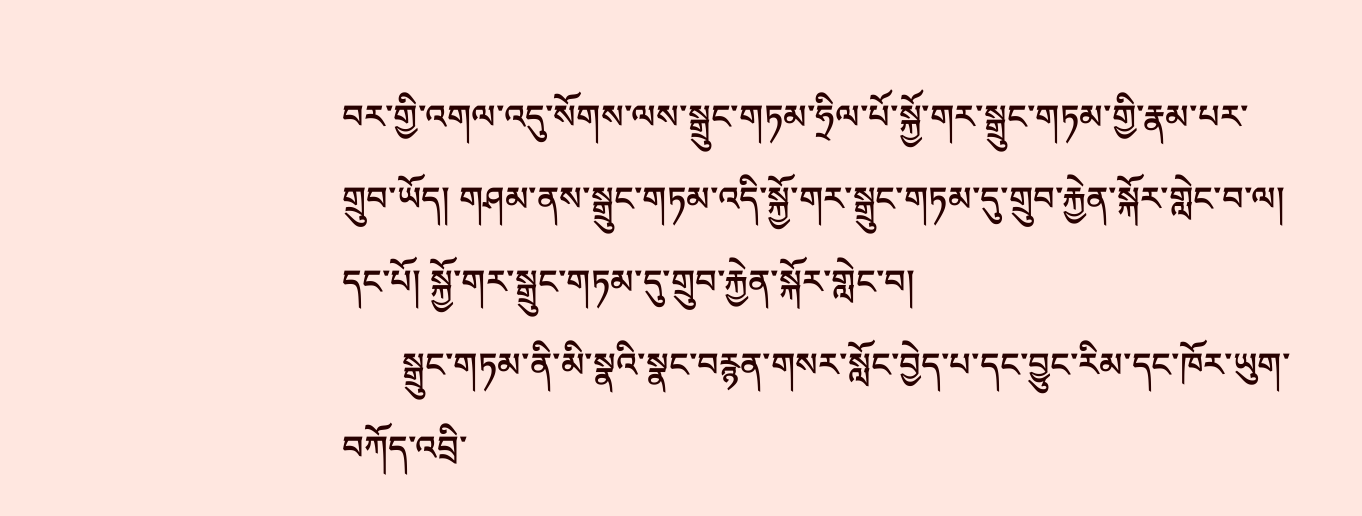བར་གྱི་འགལ་འདུ་སོགས་ལས་སྒྲུང་གཏམ་ཧྲིལ་པོ་སྐྱོ་གར་སྒྲུང་གཏམ་གྱི་རྣམ་པར་གྲུབ་ཡོད། གཤམ་ནས་སྒྲུང་གཏམ་འདི་སྐྱོ་གར་སྒྲུང་གཏམ་དུ་གྲུབ་རྐྱེན་སྐོར་གླེང་བ་ལ།
དང་པོ། སྐྱོ་གར་སྒྲུང་གཏམ་དུ་གྲུབ་རྐྱེན་སྐོར་གླེང་བ།
       སྒྲུང་གཏམ་ནི་མི་སྣའི་སྣང་བརྙན་གསར་སློང་བྱེད་པ་དང་བྱུང་རིམ་དང་ཁོར་ཡུག་བཀོད་འབྲི་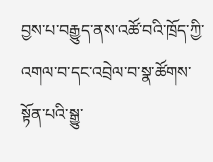བྱས་པ་བརྒྱུད་ནས་འཚོ་བའི་ཁྲོད་ཀྱི་འགལ་བ་དང་འབྲེལ་བ་སྣ་ཚོགས་སྟོན་པའི་སྒྱུ་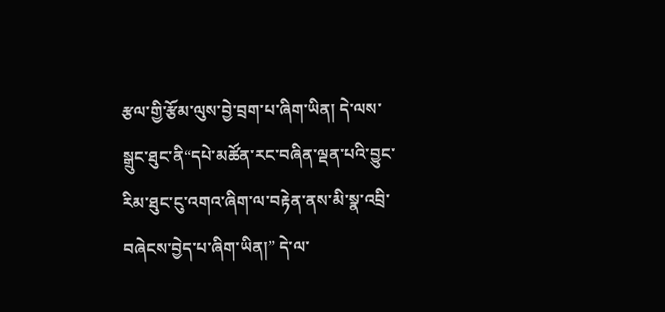རྩལ་གྱི་རྩོམ་ལུས་བྱེ་བྲག་པ་ཞིག་ཡིན། དེ་ལས་སྒྲུང་ཐུང་ནི“དཔེ་མཚོན་རང་བཞིན་ལྡན་པའི་བྱུང་རིམ་ཐུང་ངུ་འགའ་ཞིག་ལ་བརྟེན་ནས་མི་སྣ་འབྲི་བཞེངས་བྱེད་པ་ཞིག་ཡིན།” དེ་ལ་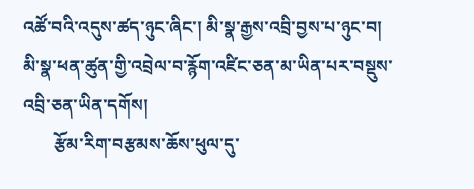འཚོ་བའི་འདུས་ཚད་ཉུང་ཞིང་། མི་སྣ་རྒྱས་འབྲི་བྱས་པ་ཉུང་བ། མི་སྣ་ཕན་ཚུན་གྱི་འབྲེལ་བ་རྙོག་འཛིང་ཅན་མ་ཡིན་པར་བསྡུས་འབྲི་ཅན་ཡིན་དགོས།
       རྩོམ་རིག་བརྩམས་ཆོས་ཕུལ་དུ་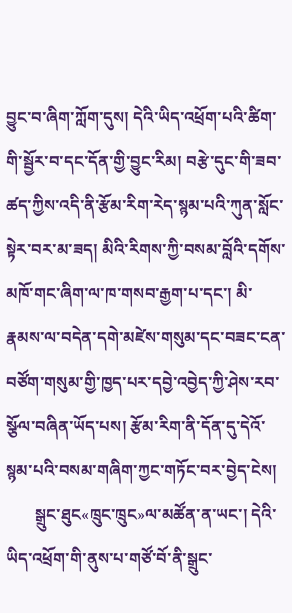བྱུང་བ་ཞིག་ཀློག་དུས། དེའི་ཡིད་འཕྲོག་པའི་ཚིག་གི་སྦྱོར་བ་དང་དོན་གྱི་བྱུང་རིམ། བརྩེ་དུང་གི་ཟབ་ཚད་ཀྱིས་འདི་ནི་རྩོམ་རིག་རེད་སྙམ་པའི་ཀུན་སློང་སྟེར་བར་མ་ཟད། མིའི་རིགས་ཀྱི་བསམ་བློའི་དགོས་མཁོ་གང་ཞིག་ལ་ཁ་གསབ་རྒྱག་པ་དང་། མི་རྣམས་ལ་བདེན་དགེ་མཛེས་གསུམ་དང་བཟང་ངན་བཙོག་གསུམ་གྱི་ཁྱད་པར་དབྱེ་འབྱེད་ཀྱི་ཤེས་རབ་སྩོལ་བཞིན་ཡོད་པས། རྩོམ་རིག་ནི་དོན་དུ་དེའོ་སྙམ་པའི་བསམ་གཞིག་ཀྱང་གཏོང་བར་བྱེད་ངེས།
       སྒྲུང་ཐུང«ཁྲུང་ཁྲུང»ལ་མཚོན་ན་ཡང་། དེའི་ཡིད་འཕྲོག་གི་ནུས་པ་གཙོ་བོ་ནི་སྒྲུང་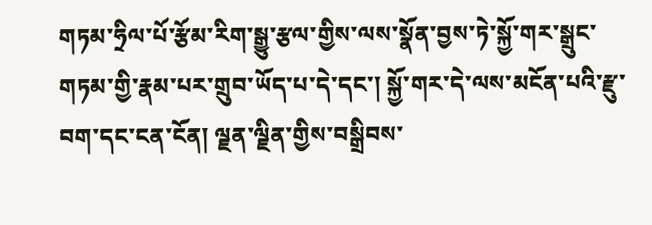གཏམ་ཧྲིལ་པོ་རྩོམ་རིག་སྒྱུ་རྩལ་གྱིས་ལས་སྣོན་བྱས་ཏེ་སྐྱོ་གར་སྒྲུང་གཏམ་གྱི་རྣམ་པར་གྲུབ་ཡོད་པ་དེ་དང་། སྐྱོ་གར་དེ་ལས་མངོན་པའི་རྫུ་བག་དང་ངན་ངོན། ལྗན་ལྗིན་གྱིས་བསྒྲིབས་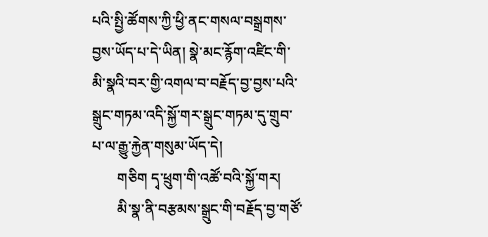པའི་སྤྱི་ཚོགས་ཀྱི་ཕྱི་ནང་གསལ་བསྒྲགས་བྱས་ཡོད་པ་དེ་ཡིན། སྣེ་མང་རྙོག་འཛིང་གི་མི་སྣའི་བར་གྱི་འགལ་བ་བརྗོད་བྱ་བྱས་པའི་སྒྲུང་གཏམ་འདི་སྐྱོ་གར་སྒྲུང་གཏམ་དུ་གྲུབ་པ་ལ་རྒྱུ་རྐྱེན་གསུམ་ཡོད་དེ།
       གཅིག དྭ་ཕྲུག་གི་འཚོ་བའི་སྐྱོ་གར།
       མི་སྣ་ནི་བརྩམས་སྒྲུང་གི་བརྗོད་བྱ་གཙོ་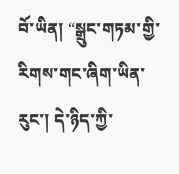བོ་ཡིན། “སྒྲུང་གཏམ་གྱི་རིགས་གང་ཞིག་ཡིན་རུང་། དེ་ཉིད་ཀྱི་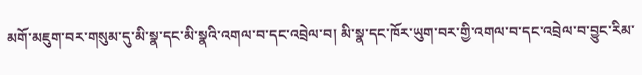མགོ་མཇུག་བར་གསུམ་དུ་མི་སྣ་དང་མི་སྣའི་འགལ་བ་དང་འབྲེལ་བ། མི་སྣ་དང་ཁོར་ཡུག་བར་གྱི་འགལ་བ་དང་འབྲེལ་བ་བྱུང་རིམ་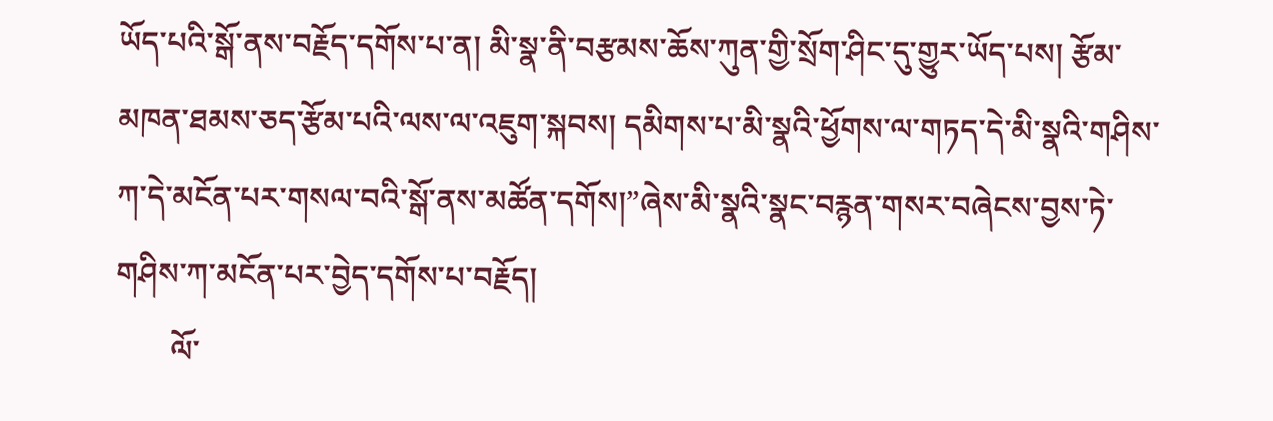ཡོད་པའི་སྒོ་ནས་བརྗོད་དགོས་པ་ན། མི་སྣ་ནི་བརྩམས་ཆོས་ཀུན་གྱི་སྲོག་ཤིང་དུ་གྱུར་ཡོད་པས། རྩོམ་མཁན་ཐམས་ཅད་རྩོམ་པའི་ལས་ལ་འཇུག་སྐབས། དམིགས་པ་མི་སྣའི་ཕྱོགས་ལ་གཏད་དེ་མི་སྣའི་གཤིས་ཀ་དེ་མངོན་པར་གསལ་བའི་སྒོ་ནས་མཚོན་དགོས།”ཞེས་མི་སྣའི་སྣང་བརྙན་གསར་བཞེངས་བྱས་ཏེ་གཤིས་ཀ་མངོན་པར་བྱེད་དགོས་པ་བརྗོད།
       ལོ་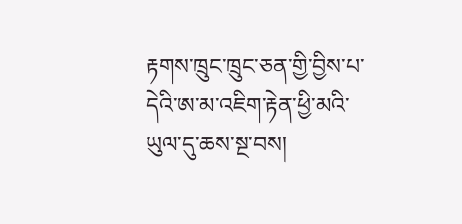རྟགས་ཁྲུང་ཁྲུང་ཅན་གྱི་བྱིས་པ་དེའི་ཨ་མ་འཇིག་རྟེན་ཕྱི་མའི་ཡུལ་དུ་ཆས་སྔ་བས།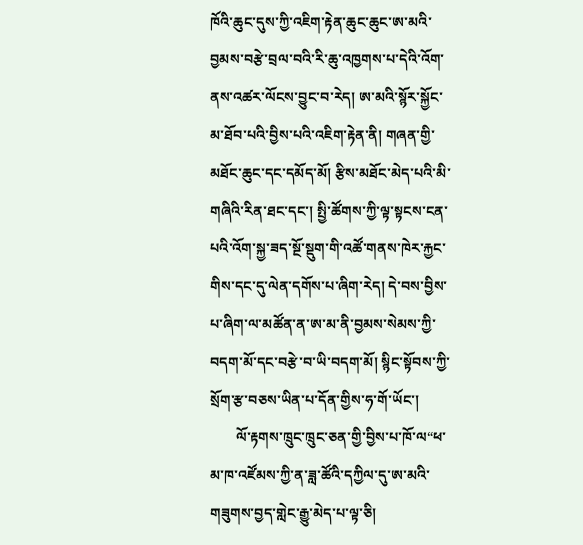ཁོའི་ཆུང་དུས་ཀྱི་འཇིག་རྟེན་ཆུང་ཆུང་ཨ་མའི་བྱམས་བརྩེ་བྲལ་བའི་རི་ཆུ་འཁྱགས་པ་དེའི་འོག་ནས་འཚར་ལོངས་བྱུང་བ་རེད། ཨ་མའི་སྙོར་སྐྱོང་མ་ཐོབ་པའི་བྱིས་པའི་འཇིག་རྟེན་ནི། གཞན་གྱི་མཐོང་ཆུང་དང་དམོད་མོ། རྩིས་མཐོང་མེད་པའི་མི་གཞིའི་རིན་ཐང་དང་། སྤྱི་ཚོགས་ཀྱི་ལྟ་སྟངས་ངན་པའི་འོག་སྐྱ་ཟད་སྔོ་སྡུག་གི་འཚོ་གནས་ཁེར་རྐྱང་གིས་དང་དུ་ལེན་དགོས་པ་ཞིག་རེད། དེ་བས་བྱིས་པ་ཞིག་ལ་མཚོན་ན་ཨ་མ་ནི་བྱམས་སེམས་ཀྱི་བདག་མོ་དང་བརྩེ་བ་ཡི་བདག་མོ། སྙིང་སྟོབས་ཀྱི་སྲོག་རྩ་བཅས་ཡིན་པ་དོན་གྱིས་ཧ་གོ་ཡོང་།
       ལོ་རྟགས་ཁྲུང་ཁྲུང་ཅན་གྱི་བྱིས་པ་ཁོ་ལ“ཕ་མ་ཁ་འཛོམས་ཀྱི་ན་ཟླ་ཚོའི་དཀྱིལ་དུ་ཨ་མའི་གཟུགས་བྱད་གླེང་རྒྱུ་མེད་པ་ལྟ་ཅི།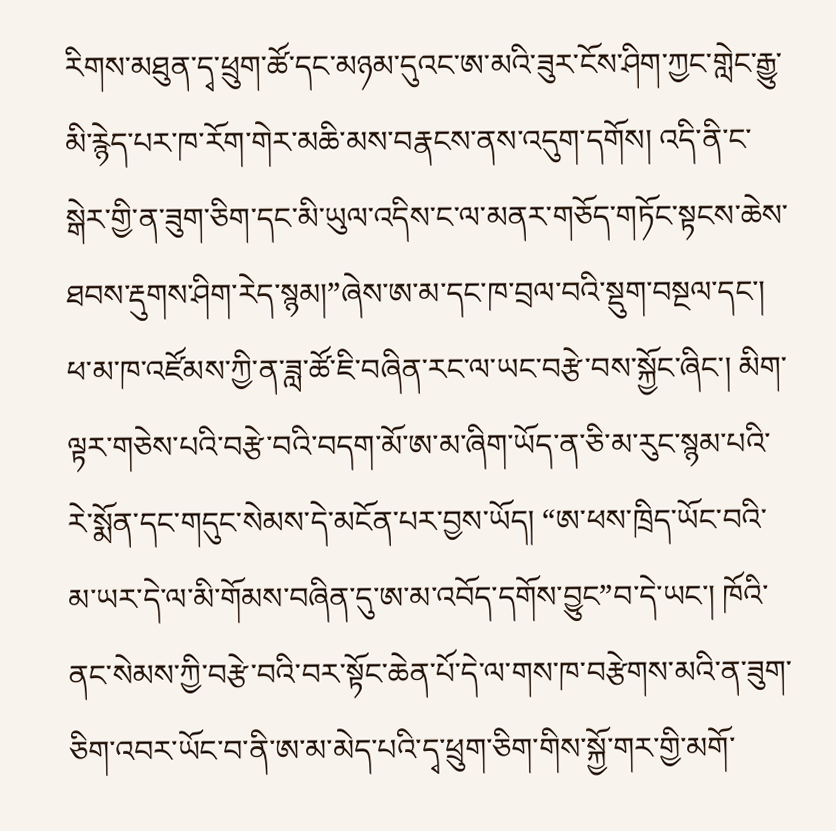རིགས་མཐུན་དྭ་ཕྲུག་ཚོ་དང་མཉམ་དུའང་ཨ་མའི་ཟུར་ངོས་ཤིག་ཀྱང་གླེང་རྒྱུ་མི་རྙེད་པར་ཁ་རོག་གེར་མཆི་མས་བརྣངས་ནས་འདུག་དགོས། འདི་ནི་ང་སྒེར་གྱི་ན་ཟུག་ཅིག་དང་མི་ཡུལ་འདིས་ང་ལ་མནར་གཅོད་གཏོང་སྟངས་ཆེས་ཐབས་རྡུགས་ཤིག་རེད་སྙམ།”ཞེས་ཨ་མ་དང་ཁ་བྲལ་བའི་སྡུག་བསྔལ་དང་། ཕ་མ་ཁ་འཛོམས་ཀྱི་ན་ཟླ་ཚོ་ཇི་བཞིན་རང་ལ་ཡང་བརྩེ་བས་སྐྱོང་ཞིང་། མིག་ལྟར་གཅེས་པའི་བརྩེ་བའི་བདག་མོ་ཨ་མ་ཞིག་ཡོད་ན་ཅི་མ་རུང་སྙམ་པའི་རེ་སྨོན་དང་གདུང་སེམས་དེ་མངོན་པར་བྱས་ཡོད། “ཨ་ཕས་ཁྲིད་ཡོང་བའི་མ་ཡར་དེ་ལ་མི་གོམས་བཞིན་དུ་ཨ་མ་འབོད་དགོས་བྱུང”བ་དེ་ཡང་། ཁོའི་ནང་སེམས་ཀྱི་བརྩེ་བའི་བར་སྟོང་ཆེན་པོ་དེ་ལ་གས་ཁ་བརྩེགས་མའི་ན་ཟུག་ཅིག་འབར་ཡོང་བ་ནི་ཨ་མ་མེད་པའི་དྭ་ཕྲུག་ཅིག་གིས་སྐྱོ་གར་གྱི་མགོ་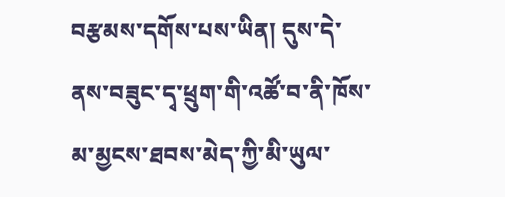བརྩམས་དགོས་པས་ཡིན། དུས་དེ་ནས་བཟུང་དྭ་ཕྲུག་གི་འཚོ་བ་ནི་ཁོས་མ་མྱངས་ཐབས་མེད་ཀྱི་མི་ཡུལ་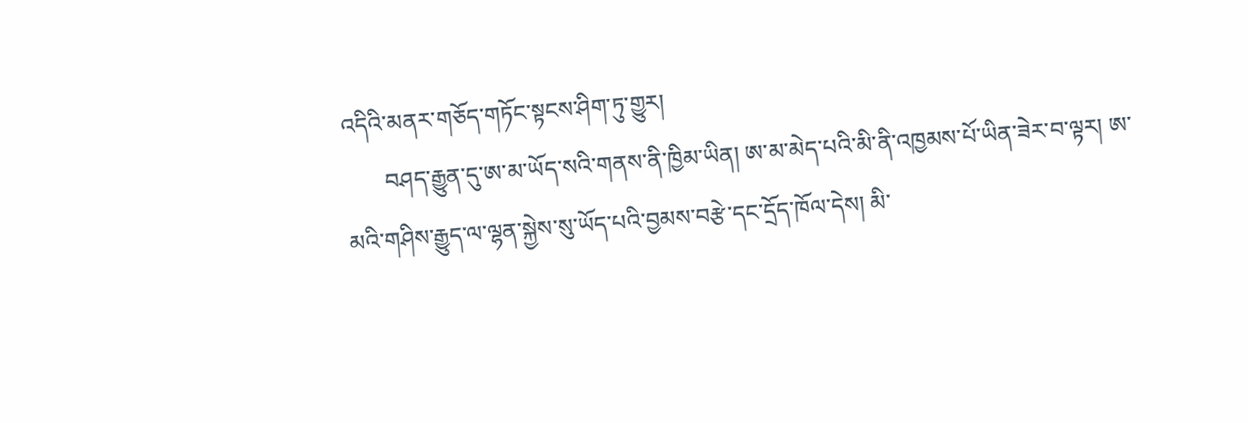འདིའི་མནར་གཅོད་གཏོང་སྟངས་ཤིག་ཏུ་གྱུར།
       བཤད་རྒྱུན་དུ་ཨ་མ་ཡོད་སའི་གནས་ནི་ཁྱིམ་ཡིན། ཨ་མ་མེད་པའི་མི་ནི་འཁྱམས་པོ་ཡིན་ཟེར་བ་ལྟར། ཨ་མའི་གཤིས་རྒྱུད་ལ་ལྷན་སྐྱེས་སུ་ཡོད་པའི་བྱམས་བརྩེ་དང་དྲོད་ཁོལ་དེས། མི་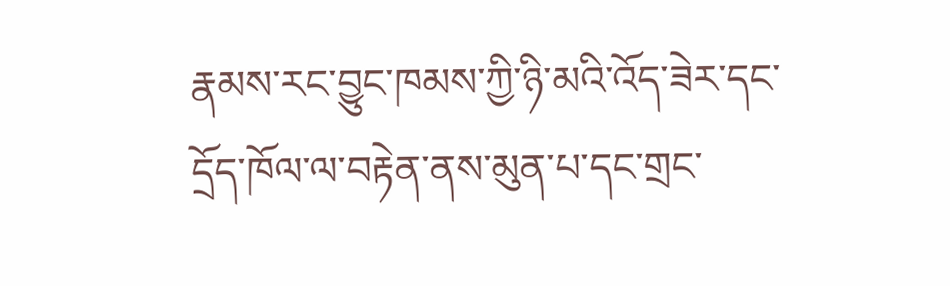རྣམས་རང་བྱུང་ཁམས་ཀྱི་ཉི་མའི་འོད་ཟེར་དང་དྲོད་ཁོལ་ལ་བརྟེན་ནས་མུན་པ་དང་གྲང་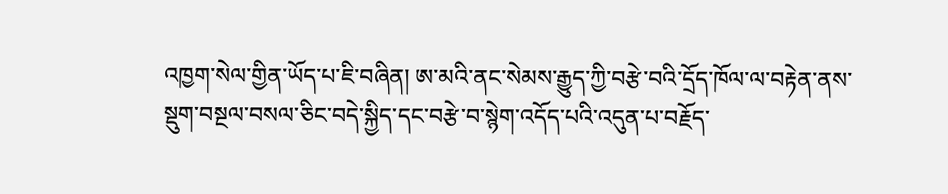འཁྱག་སེལ་གྱིན་ཡོད་པ་ཇི་བཞིན། ཨ་མའི་ནང་སེམས་རྒྱུད་ཀྱི་བརྩེ་བའི་དྲོད་ཁོལ་ལ་བརྟེན་ནས་སྡུག་བསྔལ་བསལ་ཅིང་བདེ་སྐྱིད་དང་བརྩེ་བ་སྙེག་འདོད་པའི་འདུན་པ་བརྗོད་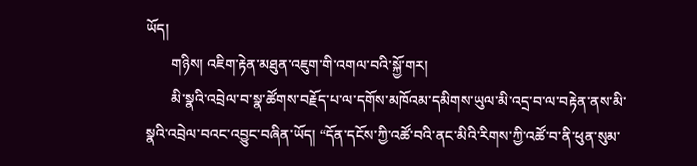ཡོད།
       གཉིས། འཇིག་རྟེན་མཐུན་འཇུག་གི་འགལ་བའི་སྐྱོ་གར།
       མི་སྣའི་འབྲེལ་བ་སྣ་ཚོགས་བརྗོད་པ་ལ་དགོས་མཁོའམ་དམིགས་ཡུལ་མི་འདྲ་བ་ལ་བརྟེན་ནས་མི་སྣའི་འབྲེལ་བའང་འབྱུང་བཞིན་ཡོད། “དོན་དངོས་ཀྱི་འཚོ་བའི་ནང་མིའི་རིགས་ཀྱི་འཚོ་བ་ནི་ཕུན་སུམ་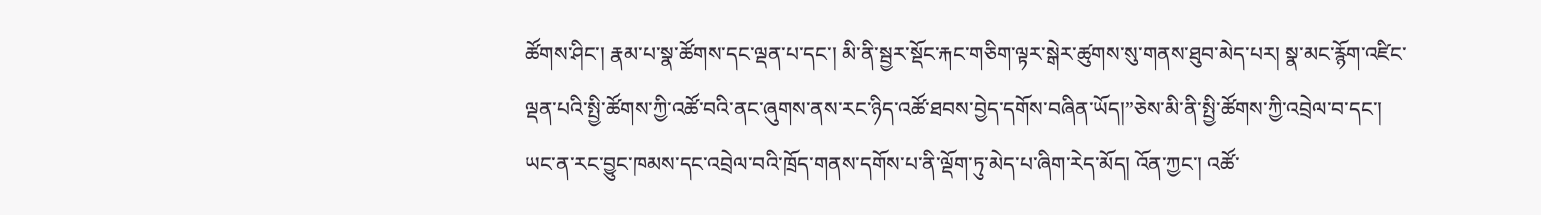ཚོགས་ཤིང་། རྣམ་པ་སྣ་ཚོགས་དང་ལྡན་པ་དང་། མི་ནི་སྦྱར་སྡོང་རྐང་གཅིག་ལྟར་སྒེར་ཚུགས་སུ་གནས་ཐུབ་མེད་པར། སྣ་མང་རྙོག་འཛིང་ལྡན་པའི་སྤྱི་ཚོགས་ཀྱི་འཚོ་བའི་ནང་ཞུགས་ནས་རང་ཉིད་འཚོ་ཐབས་བྱེད་དགོས་བཞིན་ཡོད།”ཅེས་མི་ནི་སྤྱི་ཚོགས་ཀྱི་འབྲེལ་བ་དང་། ཡང་ན་རང་བྱུང་ཁམས་དང་འབྲེལ་བའི་ཁྲོད་གནས་དགོས་པ་ནི་ལྡོག་ཏུ་མེད་པ་ཞིག་རེད་མོད། འོན་ཀྱང་། འཚོ་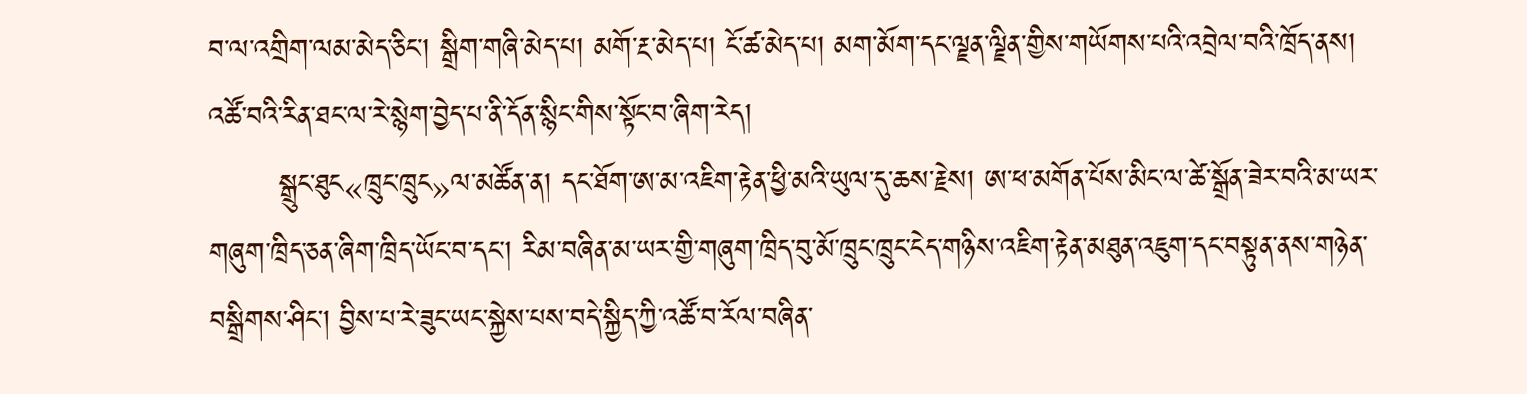བ་ལ་འགྲིག་ལམ་མེད་ཅིང་། སྒྲིག་གཞི་མེད་པ། མགོ་རྔ་མེད་པ། ངོ་ཚ་མེད་པ། མག་མོག་དང་ལྗན་ལྗིན་གྱིས་གཡོགས་པའི་འབྲེལ་བའི་ཁྲོད་ནས། འཚོ་བའི་རིན་ཐང་ལ་རེ་སྙེག་བྱེད་པ་ནི་དོན་སྙིང་གིས་སྟོང་བ་ཞིག་རེད།
       སྒྲུང་ཐུང«ཁྲུང་ཁྲུང»ལ་མཚོན་ན། དང་ཐོག་ཨ་མ་འཇིག་རྟེན་ཕྱི་མའི་ཡུལ་དུ་ཆས་རྗེས། ཨ་ཕ་མགོན་པོས་མིང་ལ་ཚེ་སྒྲོན་ཟེར་བའི་མ་ཡར་གཞུག་ཁྲིད་ཅན་ཞིག་ཁྲིད་ཡོང་བ་དང་། རིམ་བཞིན་མ་ཡར་གྱི་གཞུག་ཁྲིད་བུ་མོ་ཁྲུང་ཁྲུང་ངེད་གཉིས་འཇིག་རྟེན་མཐུན་འཇུག་དང་བསྟུན་ནས་གཉེན་བསྒྲིགས་ཤིང་། བྱིས་པ་རེ་ཟུང་ཡང་སྐྱེས་པས་བདེ་སྐྱིད་ཀྱི་འཚོ་བ་རོལ་བཞིན་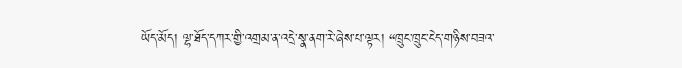ཡོད་མོད། ལྷ་ཐོད་དཀར་གྱི་འགྲམ་ན་འདྲེ་སྣ་ནག་རེ་ཞེས་པ་ལྟར། “ཁྲུང་ཁྲུང་ངེད་གཉིས་བཟའ་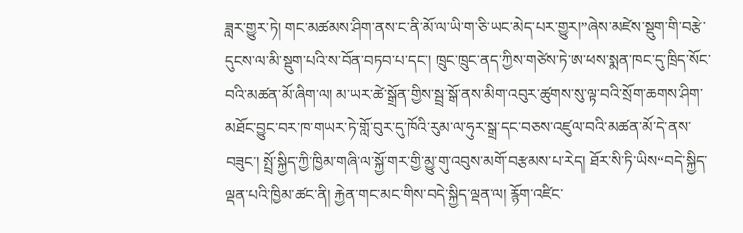ཟླར་གྱུར་ཏེ། གང་མཚམས་ཤིག་ནས་ང་ནི་མོ་ལ་ཡི་ག་ཅི་ཡང་མེད་པར་གྱུར།”ཞེས་མཛེས་སྡུག་གི་བརྩེ་དུངས་ལ་མི་སྡུག་པའི་ས་བོན་བཏབ་པ་དང་། ཁྲུང་ཁྲུང་ནད་ཀྱིས་གཙེས་ཏེ་ཨ་ཕས་སྨན་ཁང་དུ་ཁྲིད་སོང་བའི་མཚན་མོ་ཞིག་ལ། མ་ཡར་ཚེ་སྒྲོན་གྱིས་སྦྲ་སྒོ་ནས་མིག་འབུར་ཚུགས་སུ་ལྟ་བའི་སྲོག་ཆགས་ཤིག་མཐོང་བྱུང་བར་ཁ་གཡར་ཏེ་གློ་བུར་དུ་ཁོའི་རུམ་ལ་ཧུར་སྒྲ་དང་བཅས་འཛུལ་བའི་མཚན་མོ་དེ་ནས་བཟུང་། སྤྲོ་སྐྱིད་ཀྱི་ཁྱིམ་གཞི་ལ་སྐྱོ་གར་གྱི་མྱུ་གུ་འབུས་མགོ་བརྩམས་པ་རེད། ཐོར་སི་ཏི་ཡིས“བདེ་སྐྱིད་ལྡན་པའི་ཁྱིམ་ཚང་ནི། རྐྱེན་གང་མང་གིས་བདེ་སྐྱིད་ལྡན་ལ། རྙོག་འཛིང་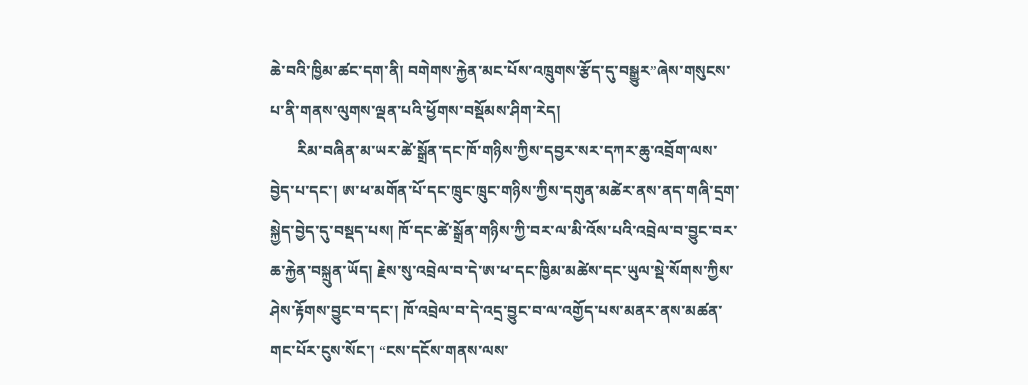ཆེ་བའི་ཁྱིམ་ཚང་དག་ནི། བགེགས་རྐྱེན་མང་པོས་འཁྲུགས་རྩོད་དུ་བསྒྱུར”ཞེས་གསུངས་པ་ནི་གནས་ལུགས་ལྡན་པའི་ཕྱོགས་བསྡོམས་ཤིག་རེད།
       རིམ་བཞིན་མ་ཡར་ཚེ་སྒྲོན་དང་ཁོ་གཉིས་ཀྱིས་དབྱར་སར་དཀར་ཆུ་འབྲོག་ལས་བྱེད་པ་དང་། ཨ་ཕ་མགོན་པོ་དང་ཁྲུང་ཁྲུང་གཉིས་ཀྱིས་དགུན་མཚེར་ནས་ནད་གཞི་དྲག་སྐྱེད་བྱེད་དུ་བསྡད་པས། ཁོ་དང་ཚེ་སྒྲོན་གཉིས་ཀྱི་བར་ལ་མི་འོས་པའི་འབྲེལ་བ་བྱུང་བར་ཆ་རྐྱེན་བསྐྲུན་ཡོད། རྗེས་སུ་འབྲེལ་བ་དེ་ཨ་ཕ་དང་ཁྱིམ་མཚེས་དང་ཡུལ་སྡེ་སོགས་ཀྱིས་ཤེས་རྟོགས་བྱུང་བ་དང་། ཁོ་འབྲེལ་བ་དེ་འདྲ་བྱུང་བ་ལ་འགྱོད་པས་མནར་ནས་མཚན་གང་པོར་ངུས་སོང་། “ངས་དངོས་གནས་ལས་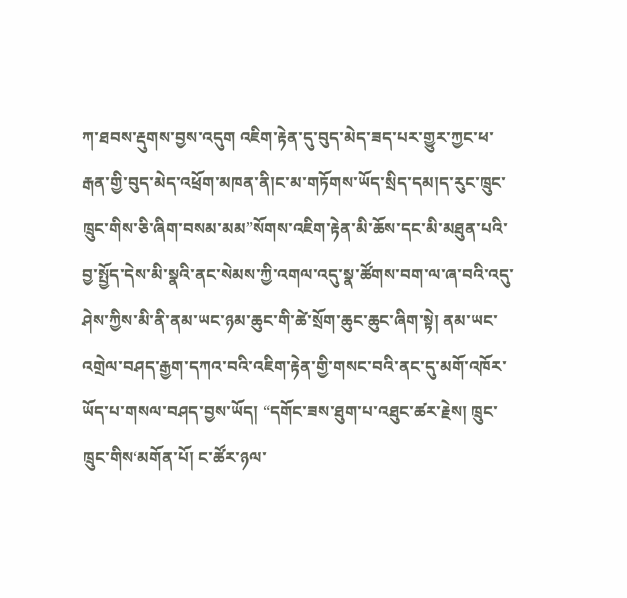ཀ་ཐབས་རྡུགས་བྱས་འདུག འཇིག་རྟེན་དུ་བུད་མེད་ཟད་པར་གྱུར་ཀྱང་ཕ་རྒན་གྱི་བུད་མེད་འཕྲོག་མཁན་ནི།ང་མ་གཏོགས་ཡོད་སྲིད་དམ།ད་རུང་ཁྲུང་ཁྲུང་གིས་ཅི་ཞིག་བསམ་མམ”སོགས་འཇིག་རྟེན་མི་ཆོས་དང་མི་མཐུན་པའི་བྱ་སྤྱོད་དེས་མི་སྣའི་ནང་སེམས་ཀྱི་འགལ་འདུ་སྣ་ཚོགས་བག་ལ་ཞ་བའི་འདུ་ཤེས་ཀྱིས་མི་ནི་ནམ་ཡང་ཉམ་ཆུང་གི་ཚེ་སྲོག་ཆུང་ཆུང་ཞིག་སྟེ། ནམ་ཡང་འགྲེལ་བཤད་རྒྱག་དཀའ་བའི་འཇིག་རྟེན་གྱི་གསང་བའི་ནང་དུ་མགོ་འཁོར་ཡོད་པ་གསལ་བཤད་བྱས་ཡོད། “དགོང་ཟས་ཐུག་པ་འཐུང་ཚར་རྗེས། ཁྲུང་ཁྲུང་གིས‘མགོན་པོ། ང་ཚོར་ཉལ་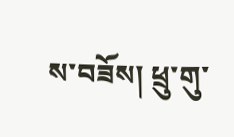ས་བཟོས། ཕྲུ་གུ་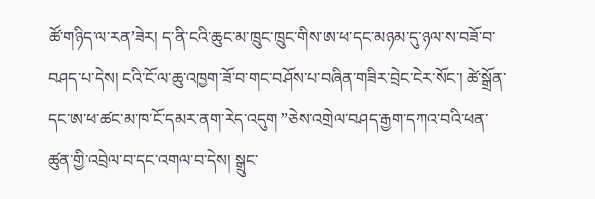ཚོ་གཉིད་ལ་རན’ཟེར། ད་ནི་ངའི་ཆུང་མ་ཁྲུང་ཁྲུང་གིས་ཨ་ཕ་དང་མཉམ་དུ་ཉལ་ས་བཟོ་བ་བཤད་པ་དེས། ངའི་ངོ་ལ་ཆུ་འཁྱག་ཟོ་བ་གང་བཤོས་པ་བཞིན་གཟིར་བྲེང་ངེར་སོང་། ཚེ་སྒྲོན་དང་ཨ་ཕ་ཚང་མ་ཁ་ངོ་དམར་ནག་རེད་འདུག ”ཅེས་འགྲེལ་བཤད་རྒྱག་དཀའ་བའི་ཕན་ཚུན་གྱི་འབྲེལ་བ་དང་འགལ་བ་དེས། སྒྲུང་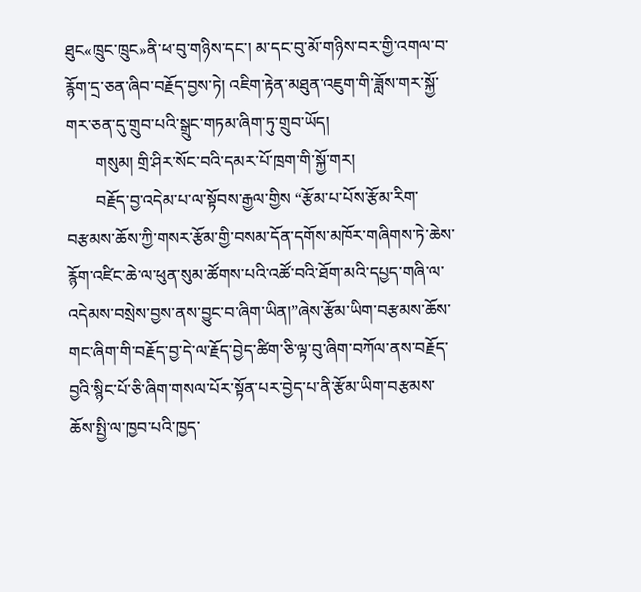ཐུང«ཁྲུང་ཁྲུང»ནི་ཕ་བུ་གཉིས་དང་། མ་དང་བུ་མོ་གཉིས་བར་གྱི་འགལ་བ་རྙོག་དྲ་ཅན་ཞིབ་བརྗོད་བྱས་ཏེ། འཇིག་རྟེན་མཐུན་འཇུག་གི་ཟློས་གར་སྐྱོ་གར་ཅན་དུ་གྲུབ་པའི་སྒྲུང་གཏམ་ཞིག་ཏུ་གྲུབ་ཡོད།
       གསུམ། གྲི་ཤིར་སོང་བའི་དམར་པོ་ཁྲག་གི་སྐྱོ་གར།
       བརྗོད་བྱ་འདེམ་པ་ལ་སྟོབས་རྒྱལ་གྱིས “རྩོམ་པ་པོས་རྩོམ་རིག་བརྩམས་ཆོས་ཀྱི་གསར་རྩོམ་གྱི་བསམ་དོན་དགོས་མཁོར་གཞིགས་ཏེ་ཆེས་རྙོག་འཛིང་ཆེ་ལ་ཕུན་སུམ་ཚོགས་པའི་འཚོ་བའི་ཐོག་མའི་དཔྱད་གཞི་ལ་འདེམས་བསྲེས་བྱས་ནས་བྱུང་བ་ཞིག་ཡིན།”ཞེས་རྩོམ་ཡིག་བརྩམས་ཆོས་གང་ཞིག་གི་བརྗོད་བྱ་དེ་ལ་རྗོད་བྱེད་ཚིག་ཅི་ལྟ་བུ་ཞིག་བཀོལ་ནས་བརྗོད་བྱའི་སྙིང་པོ་ཅི་ཞིག་གསལ་པོར་སྟོན་པར་བྱེད་པ་ནི་རྩོམ་ཡིག་བརྩམས་ཆོས་སྤྱི་ལ་ཁྱབ་པའི་ཁྱད་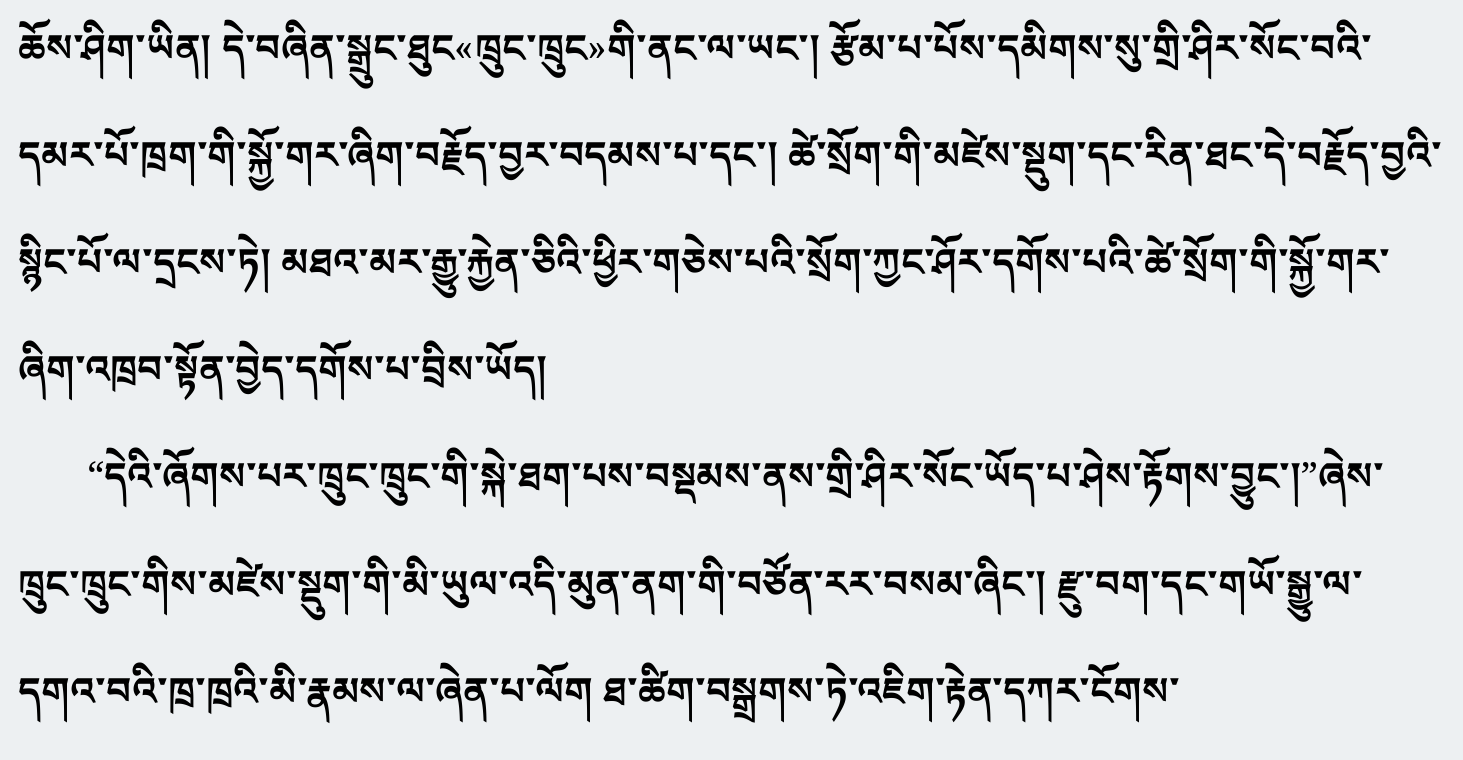ཆོས་ཤིག་ཡིན། དེ་བཞིན་སྒྲུང་ཐུང«ཁྲུང་ཁྲུང»གི་ནང་ལ་ཡང་། རྩོམ་པ་པོས་དམིགས་སུ་གྲི་ཤིར་སོང་བའི་དམར་པོ་ཁྲག་གི་སྐྱོ་གར་ཞིག་བརྗོད་བྱར་བདམས་པ་དང་། ཚེ་སྲོག་གི་མཛེས་སྡུག་དང་རིན་ཐང་དེ་བརྗོད་བྱའི་སྙིང་པོ་ལ་དྲངས་ཏེ། མཐའ་མར་རྒྱུ་རྐྱེན་ཅིའི་ཕྱིར་གཅེས་པའི་སྲོག་ཀྱང་ཤོར་དགོས་པའི་ཚེ་སྲོག་གི་སྐྱོ་གར་ཞིག་འཁྲབ་སྟོན་བྱེད་དགོས་པ་བྲིས་ཡོད།
       “དེའི་ཞོགས་པར་ཁྲུང་ཁྲུང་གི་སྐེ་ཐག་པས་བསྡམས་ནས་གྲི་ཤིར་སོང་ཡོད་པ་ཤེས་རྟོགས་བྱུང་།”ཞེས་ཁྲུང་ཁྲུང་གིས་མཛེས་སྡུག་གི་མི་ཡུལ་འདི་མུན་ནག་གི་བཙོན་རར་བསམ་ཞིང་། རྫུ་བག་དང་གཡོ་སྒྱུ་ལ་དགའ་བའི་ཁྲ་ཁྲའི་མི་རྣམས་ལ་ཞེན་པ་ལོག ཐ་ཚིག་བསྒྲགས་ཏེ་འཇིག་རྟེན་དཀར་ངོགས་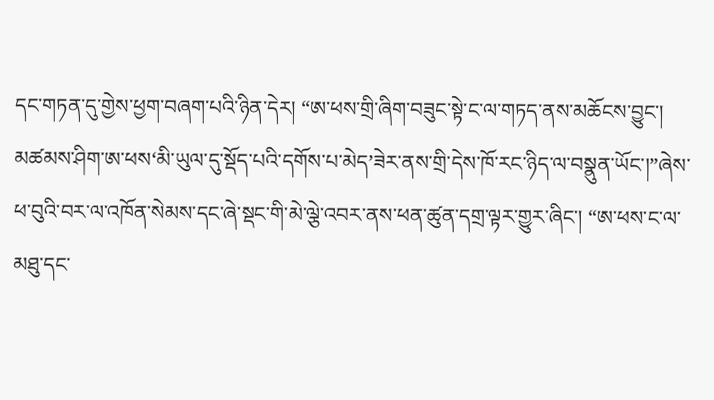དང་གཏན་དུ་གྱེས་ཕྱག་བཞག་པའི་ཉིན་དེར། “ཨ་ཕས་གྲི་ཞིག་བཟུང་སྟེ་ང་ལ་གཏད་ནས་མཆོངས་བྱུང་། མཚམས་ཤིག་ཨ་ཕས‘མི་ཡུལ་དུ་སྡོད་པའི་དགོས་པ་མེད’ཟེར་ནས་གྲི་དེས་ཁོ་རང་ཉིད་ལ་བསྣུན་ཡོང་།”ཞེས་ཕ་བུའི་བར་ལ་འཁོན་སེམས་དང་ཞེ་སྡང་གི་མེ་ལྕེ་འབར་ནས་ཕན་ཚུན་དགྲ་ལྟར་གྱུར་ཞིང་། “ཨ་ཕས་ང་ལ་མཐུ་དང་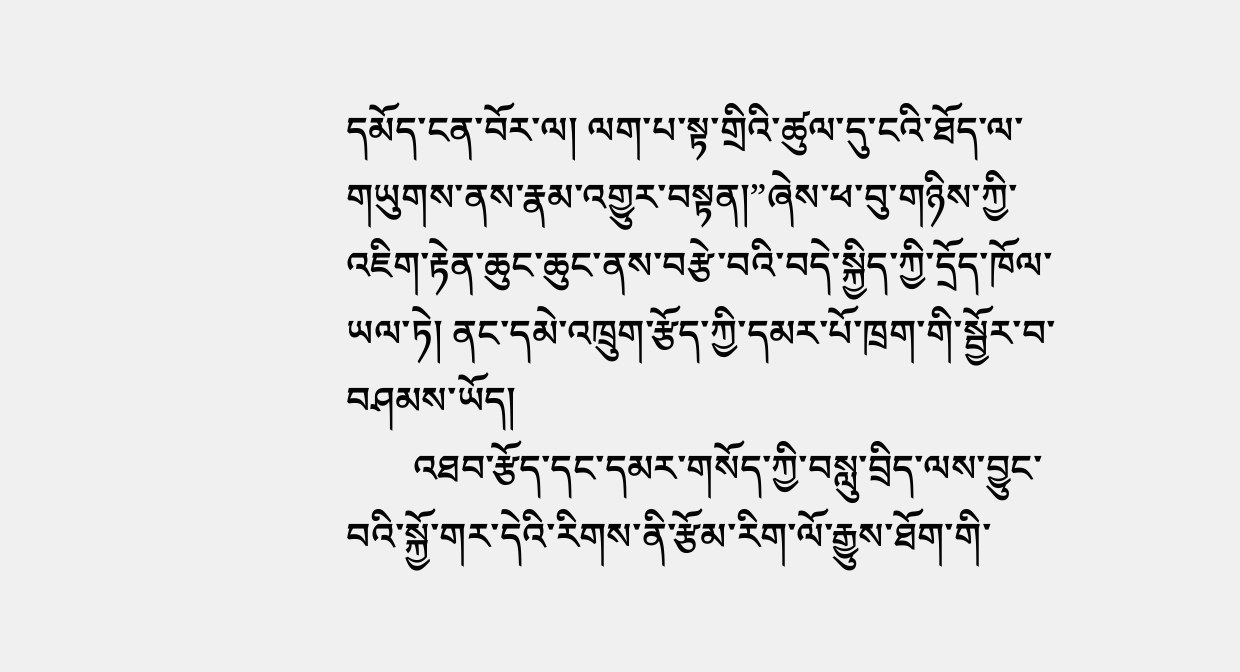དམོད་ངན་བོར་ལ། ལག་པ་སྟ་གྲིའི་ཚུལ་དུ་ངའི་ཐོད་ལ་གཡུགས་ནས་རྣམ་འགྱུར་བསྟན།”ཞེས་ཕ་བུ་གཉིས་ཀྱི་འཇིག་རྟེན་ཆུང་ཆུང་ནས་བརྩེ་བའི་བདེ་སྐྱིད་ཀྱི་དྲོད་ཁོལ་ཡལ་ཏེ། ནང་དམེ་འཁྲུག་རྩོད་ཀྱི་དམར་པོ་ཁྲག་གི་སྦྱོར་བ་བཤམས་ཡོད།
       འཐབ་རྩོད་དང་དམར་གསོད་ཀྱི་བསླུ་བྲིད་ལས་བྱུང་བའི་སྐྱོ་གར་དེའི་རིགས་ནི་རྩོམ་རིག་ལོ་རྒྱུས་ཐོག་གི་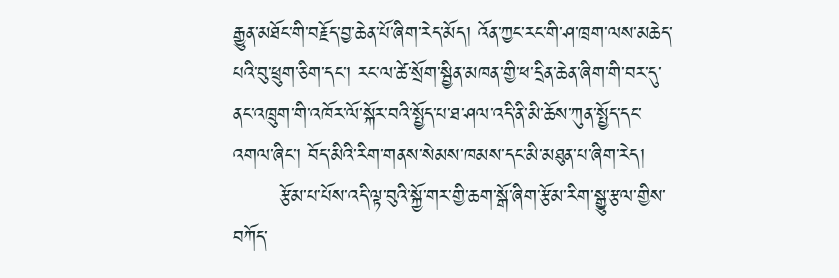རྒྱུན་མཐོང་གི་བརྗོད་བྱ་ཆེན་པོ་ཞིག་རེད་མོད། འོན་ཀྱང་རང་གི་ཤ་ཁྲག་ལས་མཆེད་པའི་བུ་ཕྲུག་ཅིག་དང་། རང་ལ་ཚེ་སྲོག་སྦྱིན་མཁན་གྱི་ཕ་དྲིན་ཆེན་ཞིག་གི་བར་དུ་ནང་འཁྲུག་གི་འཁོར་ལོ་སྐོར་བའི་སྤྱོད་པ་ཐ་ཤལ་འདི་ནི་མི་ཆོས་ཀུན་སྤྱོད་དང་འགལ་ཞིང་། བོད་མིའི་རིག་གནས་སེམས་ཁམས་དང་མི་མཐུན་པ་ཞིག་རེད།
       རྩོམ་པ་པོས་འདི་ལྟ་བུའི་སྐྱོ་གར་གྱི་ཆག་སྒོ་ཞིག་རྩོམ་རིག་སྒྱུ་རྩལ་གྱིས་བཀོད་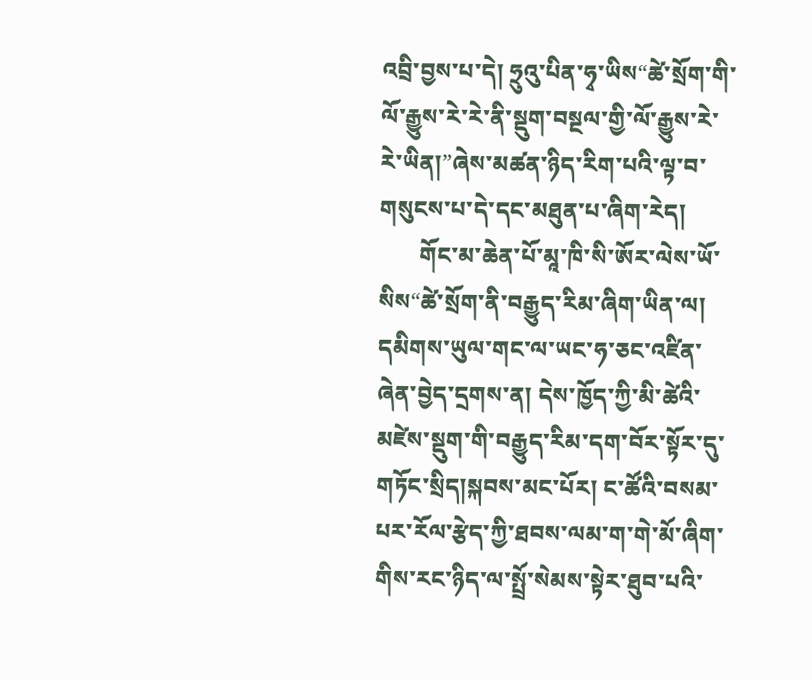འབྲི་བྱས་པ་དེ། ཧྲུའུ་པིན་ཧྭ་ཡིས“ཚེ་སྲོག་གི་ལོ་རྒྱུས་རེ་རེ་ནི་སྡུག་བསྔལ་གྱི་ལོ་རྒྱུས་རེ་རེ་ཡིན།”ཞེས་མཚན་ཉིད་རིག་པའི་ལྟ་བ་གསུངས་པ་དེ་དང་མཐུན་པ་ཞིག་རེད།
       གོང་མ་ཆེན་པོ་མཱ་ཁི་སི་ཨོར་ལེས་ཡོ་སིས“ཚེ་སྲོག་ནི་བརྒྱུད་རིམ་ཞིག་ཡིན་ལ། དམིགས་ཡུལ་གང་ལ་ཡང་ཧ་ཅང་འཛིན་ཞེན་བྱེད་དྲགས་ན། དེས་ཁྱོད་ཀྱི་མི་ཚེའི་མཛེས་སྡུག་གི་བརྒྱུད་རིམ་དག་བོར་སྟོར་དུ་གཏོང་སྲིད།སྐབས་མང་པོར། ང་ཚོའི་བསམ་པར་རོལ་རྩེད་ཀྱི་ཐབས་ལམ་ག་གེ་མོ་ཞིག་གིས་རང་ཉིད་ལ་སྤྲོ་སེམས་སྟེར་ཐུབ་པའི་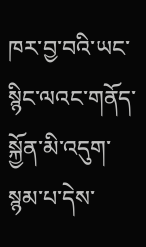ཁར་བྱ་བའི་ཡང་སྙིང་ལའང་གནོད་སྐྱོན་མི་འདུག་སྙམ་པ་དེས་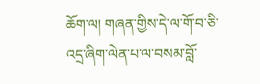ཆོག་ལ། གཞན་གྱིས་དེ་ལ་གོ་བ་ཅི་འདྲ་ཞིག་ལེན་པ་ལ་བསམ་བློ་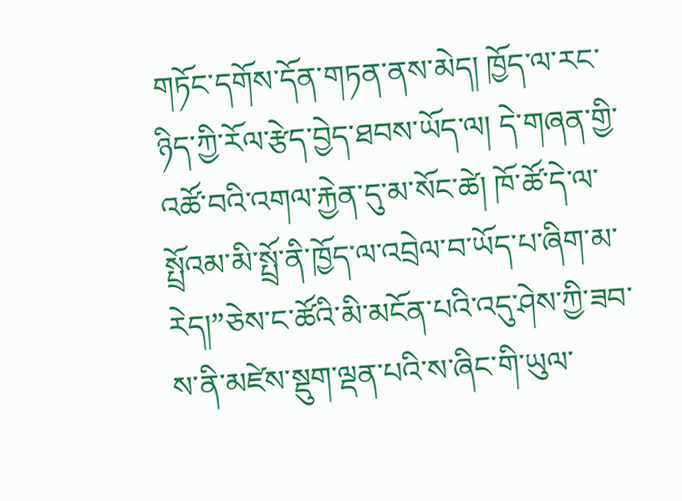གཏོང་དགོས་དོན་གཏན་ནས་མེད། ཁྱོད་ལ་རང་ཉིད་ཀྱི་རོལ་རྩེད་བྱེད་ཐབས་ཡོད་ལ། དེ་གཞན་གྱི་འཚོ་བའི་འགལ་རྐྱེན་དུ་མ་སོང་ཚེ། ཁོ་ཚོ་དེ་ལ་སྤྲོའམ་མི་སྤྲོ་ནི་ཁྱོད་ལ་འབྲེལ་བ་ཡོད་པ་ཞིག་མ་རེད།”ཅེས་ང་ཚོའི་མི་མངོན་པའི་འདུ་ཤེས་ཀྱི་ཟབ་ས་ནི་མཛེས་སྡུག་ལྡན་པའི་ས་ཞིང་གི་ཡུལ་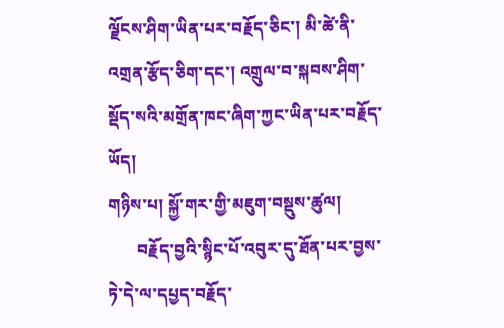ལྗོངས་ཤིག་ཡིན་པར་བརྗོད་ཅིང་། མི་ཚེ་ནི་འགྲན་རྩོད་ཅིག་དང་། འགྲུལ་བ་སྐབས་ཤིག་སྡོད་སའི་མགྲོན་ཁང་ཞིག་ཀྱང་ཡིན་པར་བརྗོད་ཡོད།
གཉིས་པ། སྐྱོ་གར་གྱི་མཇུག་བསྡུས་ཚུལ།
       བརྗོད་བྱའི་སྙིང་པོ་འབུར་དུ་ཐོན་པར་བྱས་ཏེ་དེ་ལ་དཔྱད་བརྗོད་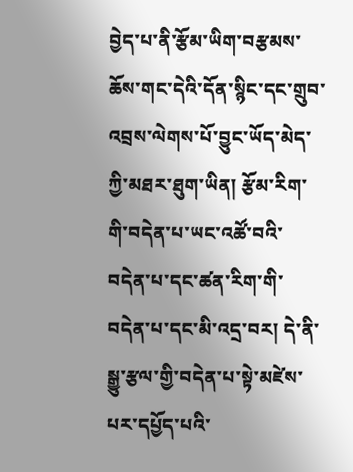བྱེད་པ་ནི་རྩོམ་ཡིག་བརྩམས་ཆོས་གང་དེའི་དོན་སྙིང་དང་གྲུབ་འབྲས་ལེགས་པོ་བྱུང་ཡོད་མེད་ཀྱི་མཐར་ཐུག་ཡིན། རྩོམ་རིག་གི་བདེན་པ་ཡང་འཚོ་བའི་བདེན་པ་དང་ཚན་རིག་གི་བདེན་པ་དང་མི་འདྲ་བར། དེ་ནི་སྒྱུ་རྩལ་གྱི་བདེན་པ་སྟེ་མཛེས་པར་དཔྱོད་པའི་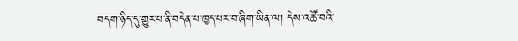བདག་ཉིད་དུ་གྱུར་པ་ནི་བདེན་པ་ཁྱད་པར་བ་ཞིག་ཡིན་ལ། དེས་འཚོ་བའི་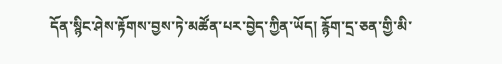དོན་སྙིང་ཤེས་རྟོགས་བྱས་ཏེ་མཚོན་པར་བྱེད་ཀྱིན་ཡོད། རྙོག་དྲ་ཅན་གྱི་མི་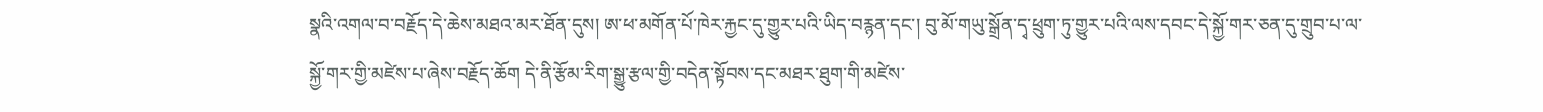སྣའི་འགལ་བ་བརྗོད་དེ་ཆེས་མཐའ་མར་ཐོན་དུས། ཨ་ཕ་མགོན་པོ་ཁེར་རྐྱང་དུ་གྱུར་པའི་ཡིད་བརྙན་དང་། བུ་མོ་གཡུ་སྒྲོན་དྭ་ཕྲུག་ཏུ་གྱུར་པའི་ལས་དབང་དེ་སྐྱོ་གར་ཅན་དུ་གྲུབ་པ་ལ་སྐྱོ་གར་གྱི་མཛེས་པ་ཞེས་བརྗོད་ཆོག དེ་ནི་རྩོམ་རིག་སྒྱུ་རྩལ་གྱི་བདེན་སྟོབས་དང་མཐར་ཐུག་གི་མཛེས་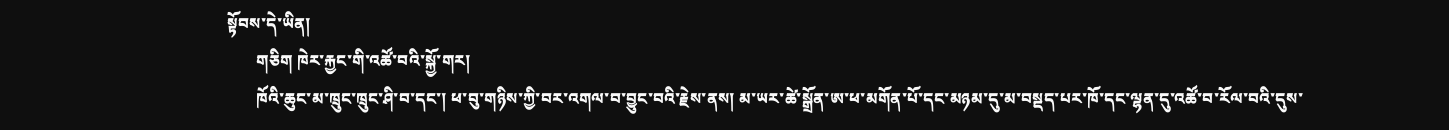སྟོབས་དེ་ཡིན།
       གཅིག ཁེར་རྐྱང་གི་འཚོ་བའི་སྐྱོ་གར།
       ཁོའི་ཆུང་མ་ཁྲུང་ཁྲུང་ཤི་བ་དང་། ཕ་བུ་གཉིས་ཀྱི་བར་འགལ་བ་བྱུང་བའི་རྗེས་ནས། མ་ཡར་ཚེ་སྒྲོན་ཨ་ཕ་མགོན་པོ་དང་མཉམ་དུ་མ་བསྡད་པར་ཁོ་དང་ལྷན་དུ་འཚོ་བ་རོལ་བའི་དུས་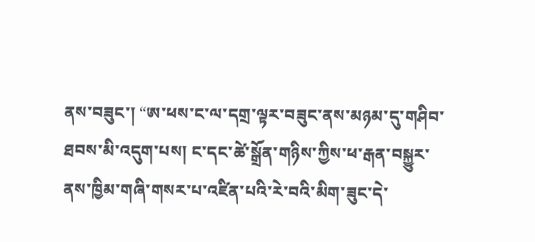ནས་བཟུང་། “ཨ་ཕས་ང་ལ་དགྲ་ལྟར་བཟུང་ནས་མཉམ་དུ་གཤིབ་ཐབས་མི་འདུག་པས། ང་དང་ཚེ་སྒྲོན་གཉིས་ཀྱིས་ཕ་རྒན་བསྐྱུར་ནས་ཁྱིམ་གཞི་གསར་པ་འཛིན་པའི་རེ་བའི་མིག་ཟུང་དེ་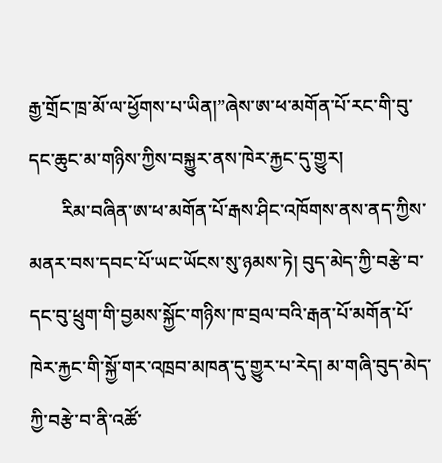རྒྱ་གྲོང་ཁྲ་མོ་ལ་ཕྱོགས་པ་ཡིན།”ཞེས་ཨ་ཕ་མགོན་པོ་རང་གི་བུ་དང་ཆུང་མ་གཉིས་ཀྱིས་བསྐྱུར་ནས་ཁེར་རྐྱང་དུ་གྱུར།
       རིམ་བཞིན་ཨ་ཕ་མགོན་པོ་རྒས་ཤིང་འཁོགས་ནས་ནད་ཀྱིས་མནར་བས་དབང་པོ་ཡང་ཡོངས་སུ་ཉམས་ཏེ། བུད་མེད་ཀྱི་བརྩེ་བ་དང་བུ་ཕྲུག་གི་བྱམས་སྐྱོང་གཉིས་ཁ་བྲལ་བའི་རྒན་པོ་མགོན་པོ་ཁེར་རྐྱང་གི་སྐྱོ་གར་འཁྲབ་མཁན་དུ་གྱུར་པ་རེད། མ་གཞི་བུད་མེད་ཀྱི་བརྩེ་བ་ནི་འཚོ་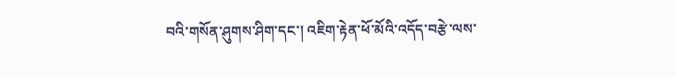བའི་གསོན་ཤུགས་ཤིག་དང་། འཇིག་རྟེན་ཕོ་མོའི་འདོད་བརྩེ་ལས་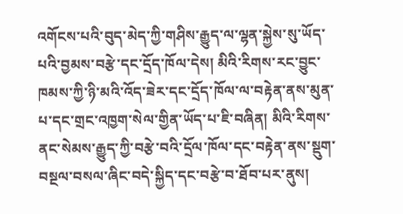འགོངས་པའི་བུད་མེད་ཀྱི་གཤིས་རྒྱུད་ལ་ལྷན་སྐྱེས་སུ་ཡོད་པའི་བྱམས་བརྩེ་དང་དྲོད་ཁོལ་དེས། མིའི་རིགས་རང་བྱུང་ཁམས་ཀྱི་ཉི་མའི་འོད་ཟེར་དང་དྲོད་ཁོལ་ལ་བརྟེན་ནས་མུན་པ་དང་གྲང་འཁྱག་སེལ་གྱིན་ཡོད་པ་ཇི་བཞིན། མིའི་རིགས་ནང་སེམས་རྒྱུད་ཀྱི་བརྩེ་བའི་དྲོལ་ཁོལ་དང་བརྟེན་ནས་སྡུག་བསྔལ་བསལ་ཞིང་བདེ་སྐྱིད་དང་བརྩེ་བ་ཐོབ་པར་ནུས།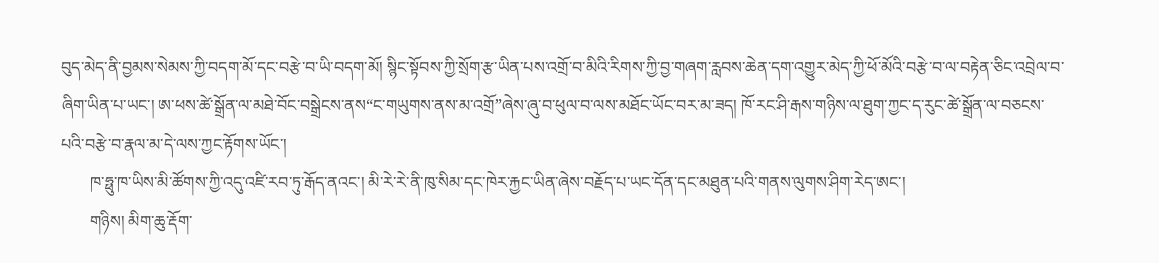བུད་མེད་ནི་བྱམས་སེམས་ཀྱི་བདག་མོ་དང་བརྩེ་བ་ཡི་བདག་མོ། སྙིང་སྟོབས་ཀྱི་སྲོག་རྩ་ཡིན་པས་འགྲོ་བ་མིའི་རིགས་ཀྱི་བྱ་གཞག་རླབས་ཆེན་དག་འགྱུར་མེད་ཀྱི་ཕོ་མོའི་བརྩེ་བ་ལ་བརྟེན་ཅིང་འབྲེལ་བ་ཞིག་ཡིན་པ་ཡང་། ཨ་ཕས་ཚེ་སྒྲོན་ལ་མཐེ་བོང་བསྒྲེངས་ནས“ང་གཡུགས་ནས་མ་འགྲོ”ཞེས་ཞུ་བ་ཕུལ་བ་ལས་མཐོང་ཡོང་བར་མ་ཟད། ཁོ་རང་ཤི་རྒས་གཉིས་ལ་ཐུག་ཀྱང་ད་རུང་ཚེ་སྒྲོན་ལ་བཅངས་པའི་བརྩེ་བ་རྣལ་མ་དེ་ལས་ཀྱང་རྟོགས་ཡོང་།
       ཁ་ཧྥུ་ཁ་ཡིས་མི་ཚོགས་ཀྱི་འདུ་འཛི་རབ་ཏུ་རྒོད་ནའང་། མི་རེ་རེ་ནི་ཁུ་སིམ་དང་ཁེར་རྐྱང་ཡིན་ཞེས་བརྗོད་པ་ཡང་དོན་དང་མཐུན་པའི་གནས་ལུགས་ཤིག་རེད་ཨང་།
       གཉིས། མིག་ཆུ་རྡོག་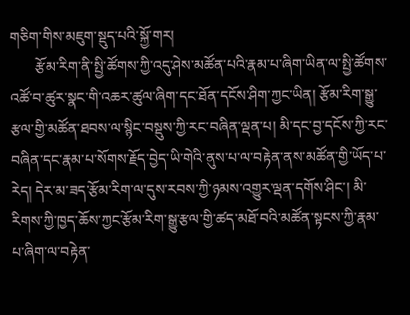གཅིག་གིས་མཇུག་སྡུད་པའི་སྐྱོ་གར།
       རྩོམ་རིག་ནི་སྤྱི་ཚོགས་ཀྱི་འདུ་ཤེས་མཚོན་པའི་རྣམ་པ་ཞིག་ཡིན་ལ་སྤྱི་ཚོགས་འཚོ་བ་ཚུར་སྣང་གི་འཆར་ཚུལ་ཞིག་དང་ཐོན་དངོས་ཤིག་ཀྱང་ཡིན། རྩོམ་རིག་སྒྱུ་རྩལ་གྱི་མཚོན་ཐབས་ལ་སྙིང་བསྡུས་ཀྱི་རང་བཞིན་ལྡན་པ། མི་དང་བྱ་དངོས་ཀྱི་རང་བཞིན་དང་རྣམ་པ་སོགས་རྗོད་བྱེད་ཡི་གེའི་ནུས་པ་ལ་བརྟེན་ནས་མཚོན་གྱི་ཡོད་པ་རེད། དེར་མ་ཟད་རྩོམ་རིག་ལ་དུས་རབས་ཀྱི་ཉམས་འགྱུར་ལྡན་དགོས་ཤིང་། མི་རིགས་ཀྱི་ཁྱད་ཆོས་ཀྱང་རྩོམ་རིག་སྒྱུ་རྩལ་གྱི་ཚད་མཐོ་བའི་མཚོན་སྟངས་ཀྱི་རྣམ་པ་ཞིག་ལ་བརྟེན་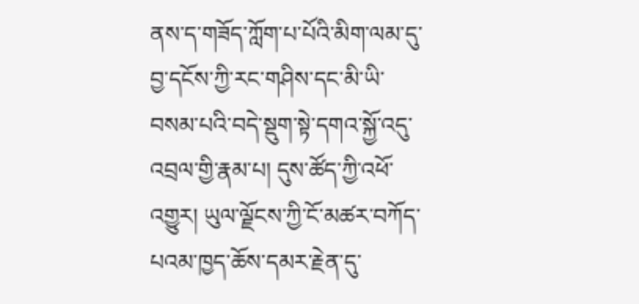ནས་ད་གཟོད་ཀློག་པ་པོའི་མིག་ལམ་དུ་བྱ་དངོས་ཀྱི་རང་གཤིས་དང་མི་ཡི་བསམ་པའི་བདེ་སྡུག་སྟེ་དགའ་སྐྱོ་འདུ་འབྲལ་གྱི་རྣམ་པ། དུས་ཚོད་ཀྱི་འཕོ་འགྱུར། ཡུལ་ལྗོངས་ཀྱི་ངོ་མཚར་བཀོད་པའམ་ཁྱད་ཆོས་དམར་རྗེན་དུ་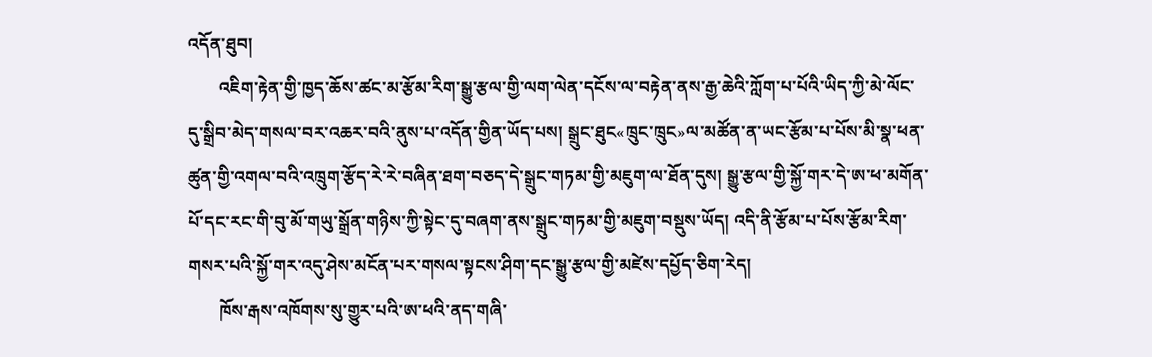འདོན་ཐུབ།
       འཇིག་རྟེན་གྱི་ཁྱད་ཆོས་ཚང་མ་རྩོམ་རིག་སྒྱུ་རྩལ་གྱི་ལག་ལེན་དངོས་ལ་བརྟེན་ནས་རྒྱ་ཆེའི་ཀློག་པ་པོའི་ཡིད་ཀྱི་མེ་ལོང་དུ་སྒྲིབ་མེད་གསལ་བར་འཆར་བའི་ནུས་པ་འདོན་གྱིན་ཡོད་པས། སྒྲུང་ཐུང«ཁྲུང་ཁྲུང»ལ་མཚོན་ན་ཡང་རྩོམ་པ་པོས་མི་སྣ་ཕན་ཚུན་གྱི་འགལ་བའི་འཁྲུག་རྩོད་རེ་རེ་བཞིན་ཐག་བཅད་དེ་སྒྲུང་གཏམ་གྱི་མཇུག་ལ་ཐོན་དུས། སྒྱུ་རྩལ་གྱི་སྐྱོ་གར་དེ་ཨ་ཕ་མགོན་པོ་དང་རང་གི་བུ་མོ་གཡུ་སྒྲོན་གཉིས་ཀྱི་སྟེང་དུ་བཞག་ནས་སྒྲུང་གཏམ་གྱི་མཇུག་བསྡུས་ཡོད། འདི་ནི་རྩོམ་པ་པོས་རྩོམ་རིག་གསར་པའི་སྐྱོ་གར་འདུ་ཤེས་མངོན་པར་གསལ་སྟངས་ཤིག་དང་སྒྱུ་རྩལ་གྱི་མཛེས་དཔྱོད་ཅིག་རེད།
       ཁོས་རྒས་འཁོགས་སུ་གྱུར་པའི་ཨ་ཕའི་ནད་གཞི་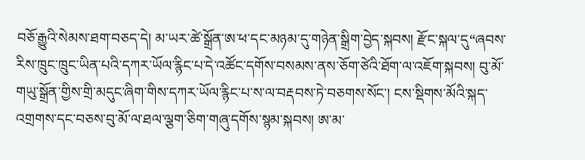བཅོ་རྒྱུའི་སེམས་ཐག་བཅད་དེ། མ་ཡར་ཚེ་སྒྲོན་ཨ་ཕ་དང་མཉམ་དུ་གཉེན་སྒྲིག་བྱེད་སྐབས། རྫོང་སྐལ་དུ“ཞབས་རིས་ཁྲུང་ཁྲུང་ཡིན་པའི་དཀར་ཡོལ་རྙིང་པ་དེ་འཚོང་དགོས་བསམས་ནས་ཅོག་ཙེའི་ཐོག་ལ་འཇོག་སྐབས། བུ་མོ་གཡུ་སྒྲོན་གྱིས་གྲི་མདུང་ཞིག་གིས་དཀར་ཡོལ་རྙིང་པ་ས་ལ་བརྡབས་ཏེ་བཅགས་སོང་། ངས་སྡིགས་མོའི་སྐད་འགྲགས་དང་བཅས་བུ་མོ་ལ་ཐལ་ལྕག་ཅིག་གཞུ་དགོས་སྙམ་སྐབས། ཨ་མ་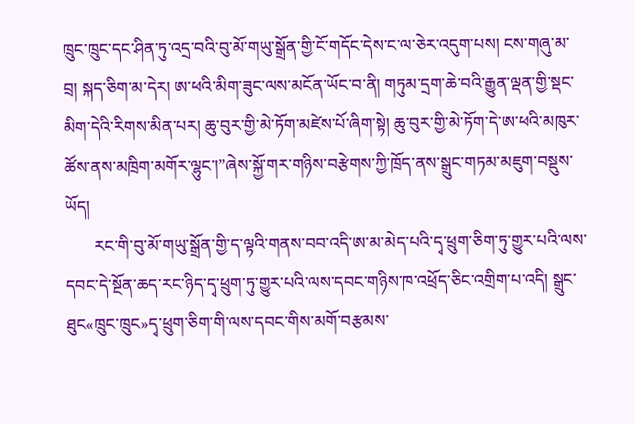ཁྲུང་ཁྲུང་དང་ཤིན་ཏུ་འདྲ་བའི་བུ་མོ་གཡུ་སྒྲོན་གྱི་ངོ་གདོང་དེས་ང་ལ་ཅེར་འདུག་པས། ངས་གཞུ་མ་བྲ། སྐད་ཅིག་མ་དེར། ཨ་ཕའི་མིག་ཟུང་ལས་མངོན་ཡོང་བ་ནི། གཏུམ་དྲག་ཆེ་བའི་རྒྱུན་ལྡན་གྱི་སྡང་མིག་དེའི་རིགས་མིན་པར། ཆུ་བུར་གྱི་མེ་ཏོག་མཛེས་པོ་ཞིག་སྟེ། ཆུ་བུར་གྱི་མེ་ཏོག་དེ་ཨ་ཕའི་མཁུར་ཚོས་ནས་མཁྲིག་མགོར་ལྷུང་།”ཞེས་སྐྱོ་གར་གཉིས་བརྩེགས་ཀྱི་ཁྲོད་ནས་སྒྲུང་གཏམ་མཇུག་བསྡུས་ཡོད།
       རང་གི་བུ་མོ་གཡུ་སྒྲོན་གྱི་ད་ལྟའི་གནས་བབ་འདི་ཨ་མ་མེད་པའི་དྭ་ཕྲུག་ཅིག་ཏུ་གྱུར་པའི་ལས་དབང་དེ་སྔོན་ཆད་རང་ཉིད་དྭ་ཕྲུག་ཏུ་གྱུར་པའི་ལས་དབང་གཉིས་ཁ་འཕྲོད་ཅིང་འགྲིག་པ་འདི། སྒྲུང་ཐུང«ཁྲུང་ཁྲུང»དྭ་ཕྲུག་ཅིག་གི་ལས་དབང་གིས་མགོ་བརྩམས་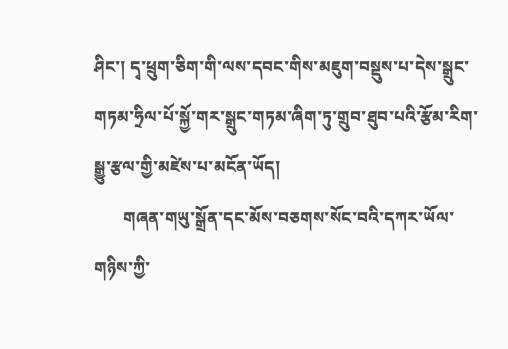ཤིང་། དྭ་ཕྲུག་ཅིག་གི་ལས་དབང་གིས་མཇུག་བསྡུས་པ་དེས་སྒྲུང་གཏམ་ཧྲིལ་པོ་སྐྱོ་གར་སྒྲུང་གཏམ་ཞིག་ཏུ་གྲུབ་ཐུབ་པའི་རྩོམ་རིག་སྒྱུ་རྩལ་གྱི་མཛེས་པ་མངོན་ཡོད།
       གཞན་གཡུ་སྒྲོན་དང་མོས་བཅགས་སོང་བའི་དཀར་ཡོལ་གཉིས་ཀྱི་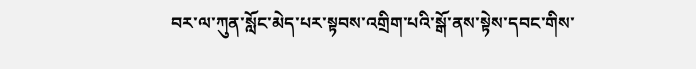བར་ལ་ཀུན་སློང་མེད་པར་སྟབས་འགྲིག་པའི་སྒོ་ནས་སྟེས་དབང་གིས་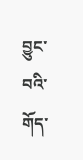བྱུང་བའི་གོད་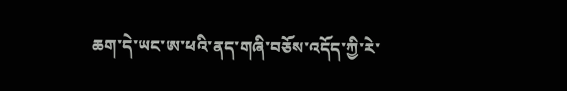ཆག་དེ་ཡང་ཨ་ཕའི་ནད་གཞི་བཅོས་འདོད་ཀྱི་རེ་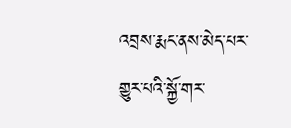འབྲས་རྨང་ནས་མེད་པར་གྱུར་པའི་སྐྱོ་གར་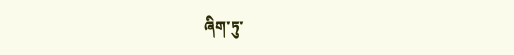ཞིག་ཏུ་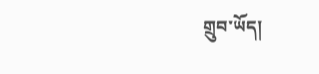གྲུབ་ཡོད།